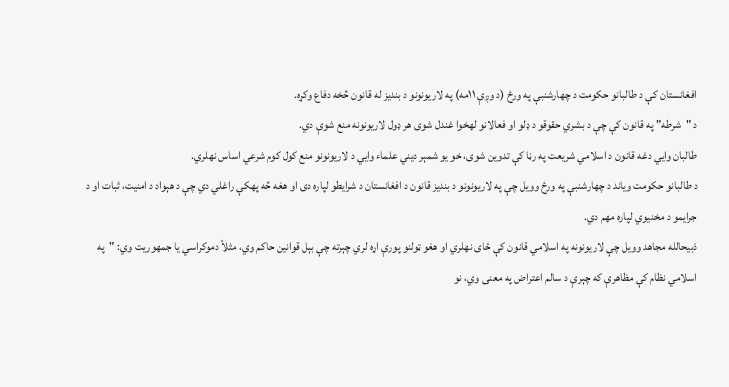افغانستان کې د طالبانو حکومت د چهارشنبې په ورځ (د وږې ۱۱مه) په لاریونونو د بندیز له قانون څخه دفاع وکړه.
د "شرطه" په قانون کې چې د بشري حقوقو د ډلو او فعالانو لهخوا غندل شوی هر ډول لاریونونه منع شوې دي.
طالبان وايي دغه قانون د اسلامي شریعت په رڼا کې تدوین شوی، خو یو شمېر دیني علماء وايي د لاریونونو منع کول کوم شرعي اساس نهلري.
د طالبانو حکومت ویاند د چهارشنبې په ورځ وویل چې په لاریونونو د بندیز قانون د افغانستان د شرایطو لپاره دی او هغه څه پهکې راغلي دي چې د هېواد د امنیت، ثبات او د جرایمو د مخنیوي لپاره مهم دي.
ذبیحالله مجاهد وویل چې لاریونونه په اسلامي قانون کې ځای نهلري او هغو ټولنو پورې اړه لري چېرته چې بېل قوانین حاکم وي، مثلاً دموکراسي یا جمهوریت وي: "په اسلامي نظام کې مظاهرې که چېرې د سالم اعتراض په معنی وي، نو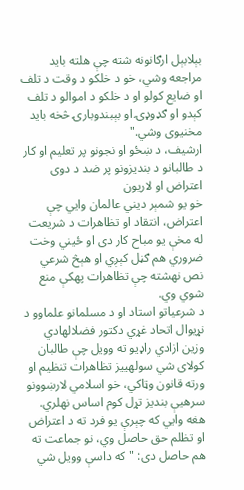بېلابېل ارګانونه شته چې هلته باید مراجعه وشي، خو د خلکو د وقت د تلف او ضایع کولو او د خلکو د اموالو د تلف کېدو او ګډوډۍ او بېبندوبارۍ څخه باید مخنیوی وشي."
ارشیف، د ښځو او نجونو پر تعلیم او کار د طالبانو د بندیزونو پر ضد د دوی اعتراض او لاریون
خو یو شمېر دیني عالمان وايي چې اعتراض، انتقاد او تظاهرات د شریعت له مخې یو مباح کار دی او ځیني وخت ضروري هم ګڼل کېږي او هېڅ شرعي نص نهشته چې تظاهرات پهکې منع شوي وي.
د شرعیاتو استاد او د مسلمانو علماوو د نړیوال اتحاد غړي دکتور فضلالهادي وزین ازادي راډیو ته وویل چې طالبان کولای شي سولهییز تظاهرات تنظیم او ورته قانون وټاکي، خو اسلامي لارښوونو سرهیې بندیز تړل کوم اساس نهلري.
هغه وايي که چېرې یو فرد ته د اعتراض او تظلم حق حاصل وي، نو جماعت ته هم حاصل دی: "که داسې وویل شي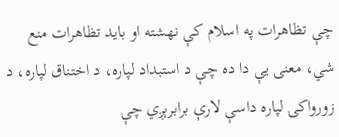چې تظاهرات په اسلام کې نهشته او باید تظاهرات منع شي، معنی یې دا ده چې د استبداد لپاره، د اختناق لپاره، د زورواکۍ لپاره داسې لارې برابرېږي چې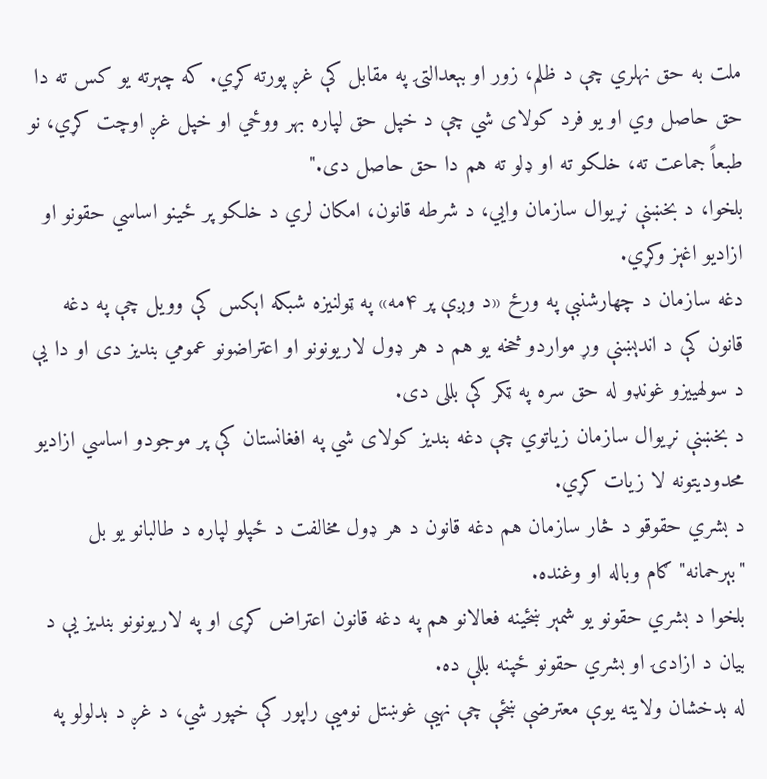ملت به حق نهلري چې د ظلم، زور او بېعدالتۍ په مقابل کې غږ پورته کړي. که چېرته یو کس ته دا حق حاصل وي او یو فرد کولای شي چې د خپل حق لپاره بهر ووځي او خپل غږ اوچت کړي، نو طبعاً جماعت ته، خلکو ته او ډلو ته هم دا حق حاصل دی."
بلخوا، د بخښنې نړیوال سازمان وايي، د شرطه قانون، امکان لري د خلکو پر ځینو اساسي حقونو او ازادیو اغېز وکړي.
دغه سازمان د چهارشنبې په ورځ «د وږې پر ۴مه» په ټولنیزه شبکه اېکس کې وویل چې په دغه قانون کې د اندېښنې وړ مواردو څخه یو هم د هر ډول لاریونونو او اعتراضونو عمومي بندیز دی او دا یې د سولهییزو غونډو له حق سره په ټکر کې بللی دی.
د بخښنې نړیوال سازمان زیاتوي چې دغه بندیز کولای شي په افغانستان کې پر موجودو اساسي ازادیو محدودیتونه لا زیات کړي.
د بشري حقوقو د څار سازمان هم دغه قانون د هر ډول مخالفت د ځپلو لپاره د طالبانو یو بل "بېرحمانه" ګام وباله او وغنده.
بلخوا د بشري حقونو یو شمېر ښځینه فعالانو هم په دغه قانون اعتراض کړی او په لاریونونو بندیز یې د بیان د ازادۍ او بشري حقونو ځپنه بللې ده.
له بدخشان ولایته یوې معترضې ښځې چې نهیې غوښتل نومیې راپور کې خپور شي، د غږ د بدلولو په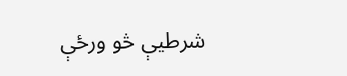شرطیې څو ورځې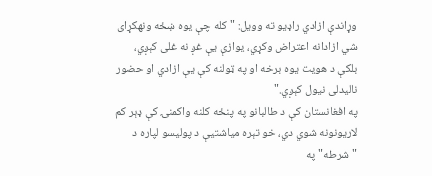وړاندې ازادي راډیو ته وویل: "کله چې یوه ښځه ونهکړای شي ازادانه اعتراض وکړي، یوازې یې غږ نه غلی کېږي، بلکې د هویت یوه برخه او په ټولنه کې یې ازادي او حضور نالیدلی نیول کېږي."
په افغانستان کې د طالبانو په پنځه کلنه واکمنۍ کې ډېر کم لاریونونه شوي دي، خو تېره میاشتیې د پولیسو لپاره د "شرطه" په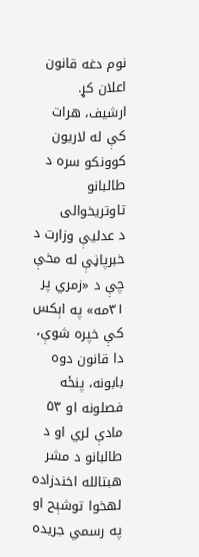نوم دغه قانون اعلان کړ.
ارشیف، هرات کې له لاریون کوونکو سره د طالبانو تاوتریخوالی
د عدليې وزارت د خبرپاڼې له مخې چې د «زمري پر ۳۱مه» په اېکس کې خپره شوې، دا قانون دوه بابونه، پنځه فصلونه او ۵۳ مادې لري او د طالبانو د مشر هبتالله اخندزاده لهخوا توشېح او په رسمي جریده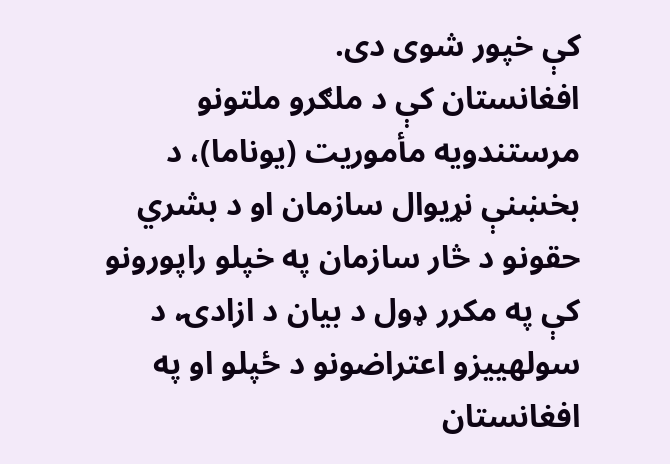کې خپور شوی دی.
افغانستان کې د ملګرو ملتونو مرستندویه مأموریت (یوناما)، د بخښنې نړیوال سازمان او د بشري حقونو د څار سازمان په خپلو راپورونو کې په مکرر ډول د بیان د ازادۍ، د سولهییزو اعتراضونو د ځپلو او په افغانستان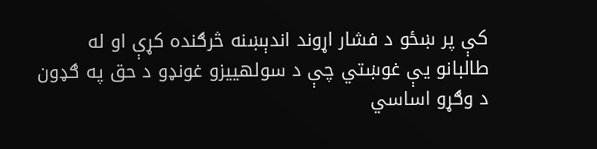کې پر ښځو د فشار اړوند اندېښنه څرګنده کړې او له طالبانو یې غوښتي چې د سولهییزو غونډو د حق په ګډون د وګړو اساسي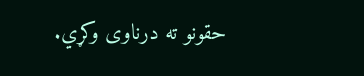حقونو ته درناوی وکړي.